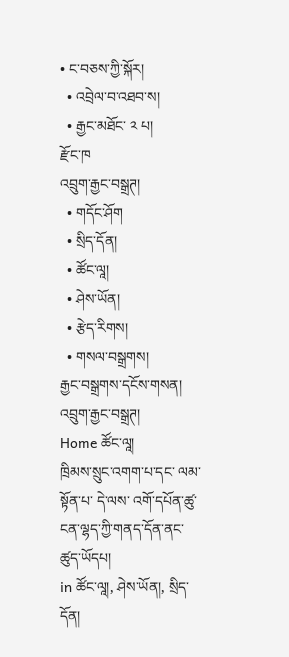• ང་བཅས་ཀྱི་སྐོར།
  • འབྲེལ་བ་འཐབ་ས།
  • རྒྱང་མཐོང་ ༢ པ།
རྫོང་ཁ
འབྲུག་རྒྱང་བསྒྲཊ།
  • གདོང་ཤོག
  • སྲིད་དོན།
  • ཚོང་ལཱ།
  • ཤེས་ཡོན།
  • རྩེད་རིགས།
  • གསལ་བསྒྲགས།
རྒྱང་བསྒྲགས་དངོས་གསན།
འབྲུག་རྒྱང་བསྒྲཊ།
Home ཚོང་ལཱ།
ཁྲིམས་སྲུང་འགག་པ་དང་ ལམ་སྟོན་པ་ དེ་ལས་ འགོ་དཔོན་ཚུ་ ངན་ལྷད་ཀྱི་གནད་དོན་ནང་ཚུད་ཡོདཔ།
in ཚོང་ལཱ།, ཤེས་ཡོན།, སྲིད་དོན།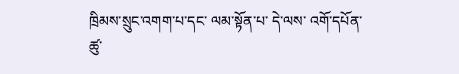ཁྲིམས་སྲུང་འགག་པ་དང་ ལམ་སྟོན་པ་ དེ་ལས་ འགོ་དཔོན་ཚུ་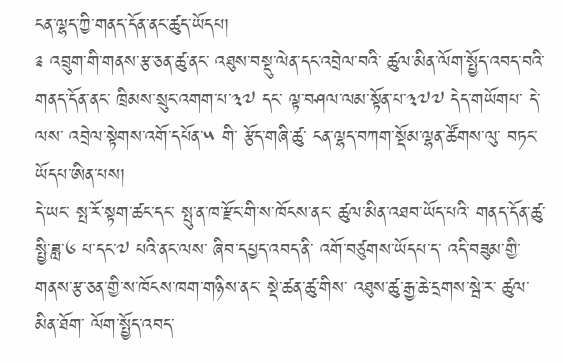ངན་ལྷད་ཀྱི་གནད་དོན་ནང་ཚུད་ཡོདཔ།
༉ འབྲུག་གི་གནས་རྩ་ཅན་ཚུ་ནང་ འཐུས་བསྡུ་ལེན་དང་འབྲེལ་བའི་ ཚུལ་མིན་ལོག་སྤྱོད་འབད་བའི་གནད་དོན་ནང་ ཁྲིམས་སྲུང་འགག་པ་༣༧ དང་ ལྟ་བཤལ་ལམ་སྟོན་པ་༣༧༧ དེད་གཡོགཔ་ དེ་ལས་ འབྲེལ་སྟེགས་འགོ་དཔོན་༥ གི་ རྩོད་གཞི་ཚུ་ ངན་ལྷད་བཀག་སྡོམ་ལྷན་ཚོགས་ལུ་ བཏང་ཡོདཔ་ཨིན་པས།
དེ་ཡང་ སྤ་རོ་སྟག་ཚང་དང་ སྤུ་ན་ཁ་རྫོང་གི་ས་ཁོངས་ནང་ ཚུལ་མིན་འཐབ་ཡོད་པའི་ གནད་དོན་ཚུ་ སྤྱི་ཟླ་༦ པ་དང་༧ པའི་ནང་ལས་ ཞིབ་དཔྱད་འབད་ནི་ འགོ་བཙུགས་ཡོདཔ་ད་ འདི་བཟུམ་གྱི་ གནས་རྩ་ཅན་གྱི་ས་ཁོངས་ཁག་གཉིས་ནང་ སྡེ་ཚན་ཚུ་གིས་ འཐུས་ཚུ་རྒྱ་ཆེ་དྲགས་སྦེ་ར་ ཚུལ་མིན་ཐོག་ ལོག་སྤྱོད་འབད་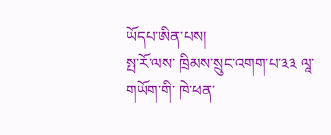ཡོདཔ་ཨིན་པས།
སྤ་རོ་ལས་ ཁྲིམས་སྲུང་འགག་པ་༣༣ ལཱ་གཡོག་གི་ ཁེ་ཕན་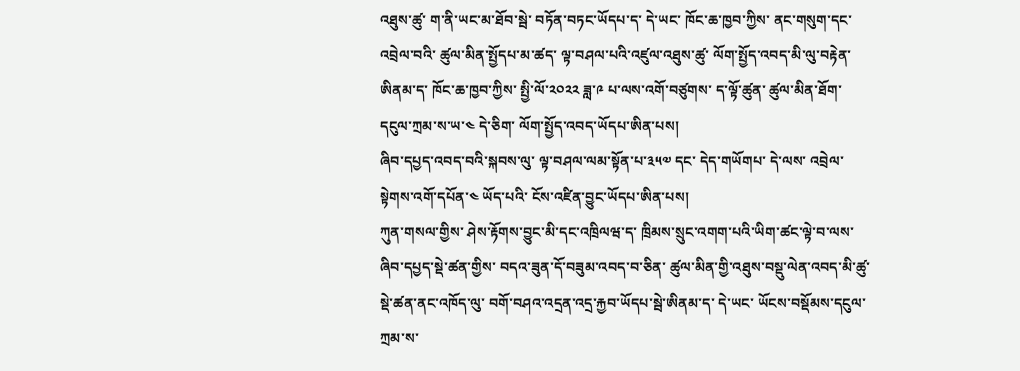འཐུས་ཚུ་ ག་ནི་ཡང་མ་ཐོབ་སྦེ་ བཏོན་བཏང་ཡོདཔ་ད་ དེ་ཡང་ ཁོང་ཆ་ཁྱབ་ཀྱིས་ ནང་གསུག་དང་འབྲེལ་བའི་ ཚུལ་མིན་སྤྱོདཔ་མ་ཚད་ ལྟ་བཤལ་པའི་འཛུལ་འཐུས་ཚུ་ ལོག་སྤྱོད་འབད་མི་ལུ་བརྟེན་ཨིནམ་ད་ ཁོང་ཆ་ཁྱབ་ཀྱིས་ སྤྱི་ལོ་༢༠༢༢ ཟླ་༩ པ་ལས་འགོ་བཙུགས་ ད་ལྟོ་ཚུན་ ཚུལ་མིན་ཐོག་དངུལ་ཀྲམ་ས་ཡ་༤ དེ་ཅིག་ ལོག་སྤྱོད་འབད་ཡོདཔ་ཨིན་པས།
ཞིབ་དཔྱད་འབད་བའི་སྐབས་ལུ་ ལྟ་བཤལ་ལམ་སྟོན་པ་༣༥༧ དང་ དེད་གཡོགཔ་ དེ་ལས་ འབྲེལ་སྟེགས་འགོ་དཔོན་༤ ཡོད་པའི་ ངོས་འཛིན་བྱུང་ཡོདཔ་ཨིན་པས།
ཀུན་གསལ་གྱིས་ ཤེས་རྟོགས་བྱུང་མི་དང་འཁྲིལཝ་ད་ ཁྲིམས་སྲུང་འགག་པའི་ཡིག་ཚང་ལྟེ་བ་ལས་ ཞིབ་དཔྱད་སྡེ་ཚན་གྱིས་ བདའ་ཟུན་དོ་བཟུམ་འབད་བ་ཅིན་ ཚུལ་མིན་གྱི་འཐུས་བསྡུ་ལེན་འབད་མི་ཚུ་ སྡེ་ཚན་ནང་འཁོད་ལུ་ བགོ་བཤའ་འདྲན་འདྲ་རྐྱབ་ཡོདཔ་སྦེ་ཨིནམ་ད་ དེ་ཡང་ ཡོངས་བསྡོམས་དངུལ་ཀྲམ་ས་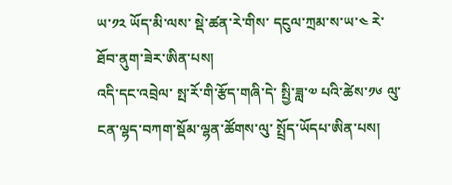ཡ་༡༢ ཡོད་མི་ལས་ སྡེ་ཚན་རེ་གིས་ དངུལ་ཀྲམ་ས་ཡ་༤ རེ་ ཐོབ་ནུག་ཟེར་ཨིན་པས།
འདི་དང་འབྲེལ་ སྤ་རོ་གི་རྩོད་གཞི་དེ་ སྤྱི་ཟླ་༧ པའི་ཚེས་༡༦ ལུ་ ངན་ལྷད་བཀག་སྡོམ་ལྷན་ཚོགས་ལུ་ སྤྲོད་ཡོདཔ་ཨིན་པས།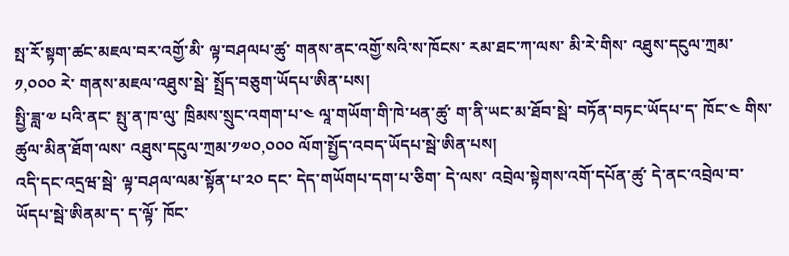སྤ་རོ་སྟག་ཚང་མཇལ་བར་འགྱོ་མི་ ལྟ་བཤལཔ་ཚུ་ གནས་ནང་འགྱོ་སའི་ས་ཁོངས་ རམ་ཐང་ཀ་ལས་ མི་རེ་གིས་ འཐུས་དངུལ་ཀྲམ་༡,༠༠༠ རེ་ གནས་མཇལ་འཐུས་སྦེ་ སྤྲོད་བཅུག་ཡོདཔ་ཨིན་པས།
སྤྱི་ཟླ་༧ པའི་ནང་ སྤུ་ན་ཁ་ལུ་ ཁྲིམས་སྲུང་འགག་པ་༤ ལཱ་གཡོག་གི་ཁེ་ཕན་ཚུ་ ག་ནི་ཡང་མ་ཐོབ་སྦེ་ བཏོན་བཏང་ཡོདཔ་ད་ ཁོང་༤ གིས་ ཚུལ་མིན་ཐོག་ལས་ འཐུས་དངུལ་ཀྲམ་༡༧༠,༠༠༠ ལོག་སྤྱོད་འབད་ཡོདཔ་སྦེ་ཨིན་པས།
འདི་དང་འདྲཝ་སྦེ་ ལྟ་བཤལ་ལམ་སྟོན་པ་༢༠ དང་ དེད་གཡོགཔ་དག་པ་ཅིག་ དེ་ལས་ འབྲེལ་སྟེགས་འགོ་དཔོན་ཚུ་ དེ་ནང་འབྲེལ་བ་ཡོདཔ་སྦེ་ཨིནམ་ད་ ད་ལྟོ་ ཁོང་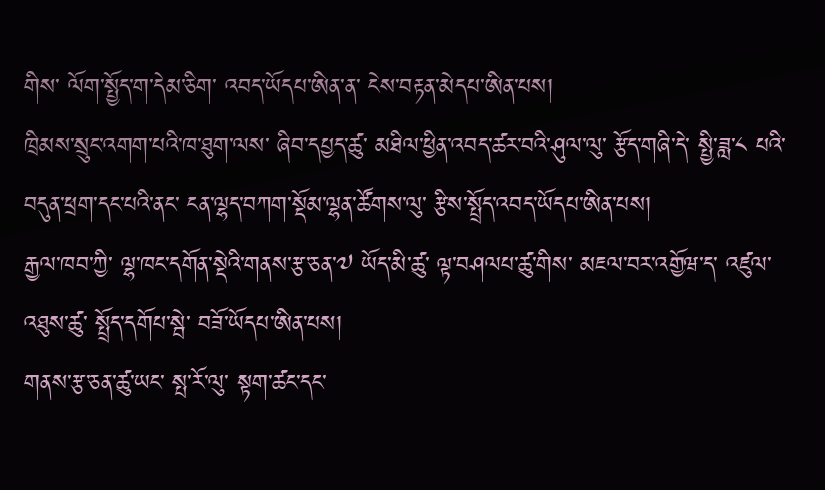གིས་ ལོག་སྤྱོད་ག་དེམ་ཅིག་ འབད་ཡོདཔ་ཨིན་ན་ ངེས་བརྟན་མེདཔ་ཨིན་པས།
ཁྲིམས་སྲུང་འགག་པའི་ཁ་ཐུག་ལས་ ཞིབ་དཔྱད་ཚུ་ མཐིལ་ཕྱིན་འབད་ཚར་བའི་ཤུལ་ལུ་ རྩོད་གཞི་དེ་ སྤྱི་ཟླ་༨ པའི་བདུན་ཕྲག་དང་པའི་ནང་ ངན་ལྷད་བཀག་སྡོམ་ལྷན་ཚོགས་ལུ་ རྩིས་སྤྲོད་འབད་ཡོདཔ་ཨིན་པས།
རྒྱལ་ཁབ་ཀྱི་ ལྷ་ཁང་དགོན་སྡེའི་གནས་རྩ་ཅན་༧ ཡོད་མི་ཚུ་ ལྟ་བཤལཔ་ཚུ་གིས་ མཇལ་བར་འགྱོཝ་ད་ འཛུལ་འཐུས་ཚུ་ སྤྲོད་དགོཔ་སྦེ་ བཟོ་ཡོདཔ་ཨིན་པས།
གནས་རྩ་ཅན་ཚུ་ཡང་ སྤ་རོ་ལུ་ སྟག་ཚང་དང་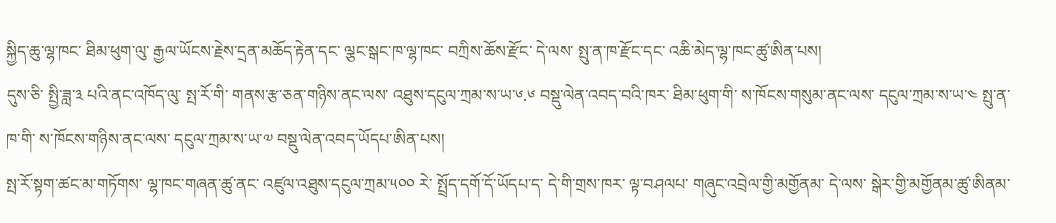སྐྱིད་ཆུ་ལྷ་ཁང་ ཐིམ་ཕུག་ལུ་ རྒྱལ་ཡོངས་རྗེས་དྲན་མཆོད་རྟེན་དང་ ལྕང་སྒང་ཁ་ལྷ་ཁང་ བཀྲིས་ཆོས་རྫོང་ དེ་ལས་ སྤུ་ན་ཁ་རྫོང་དང་ འཆི་མེད་ལྷ་ཁང་ཚུ་ཨིན་པས།
དུས་ཅི་ སྤྱི་ཟླ་༣ པའི་ནང་འཁོད་ལུ་ སྤ་རོ་གི་ གནས་རྩ་ཅན་གཉིས་ནང་ལས་ འཐུས་དངུལ་ཀྲམ་ས་ཡ་༦.༦ བསྡུ་ལེན་འབད་བའི་ཁར་ ཐིམ་ཕུག་གི་ ས་ཁོངས་གསུམ་ནང་ལས་ དངུལ་ཀྲམ་ས་ཡ་༤ སྤུ་ན་ཁ་གི་ ས་ཁོངས་གཉིས་ནང་ལས་ དངུལ་ཀྲམ་ས་ཡ་༧ བསྡུ་ལེན་འབད་ཡོདཔ་ཨིན་པས།
སྤ་རོ་སྟག་ཚང་མ་གཏོགས་ ལྷ་ཁང་གཞན་ཚུ་ནང་ འཛུལ་འཐུས་དངུལ་ཀྲམ་༥༠༠ རེ་ སྤྲོད་དགོ་དོ་ཡོདཔ་ད་ དེ་གི་གྲས་ཁར་ ལྟ་བཤལཔ་ གཞུང་འབྲེལ་གྱི་མགྱོནམ་ དེ་ལས་ སྒེར་གྱི་མགྱོནམ་ཚུ་ཨིནམ་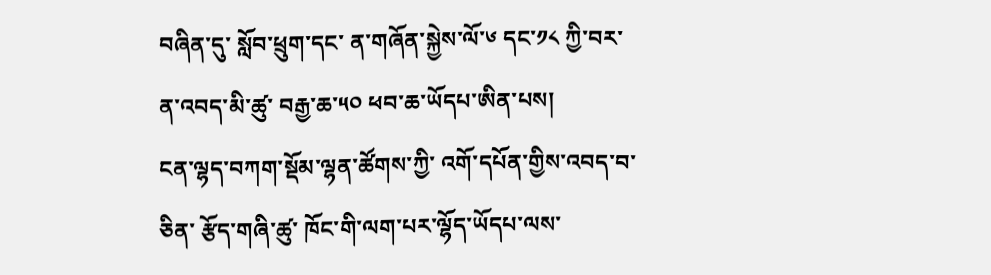བཞིན་དུ་ སློབ་ཕྲུག་དང་ ན་གཞོན་སྐྱེས་ལོ་༦ དང་༡༨ ཀྱི་བར་ན་འབད་མི་ཚུ་ བརྒྱ་ཆ་༥༠ ཕབ་ཆ་ཡོདཔ་ཨིན་པས།
ངན་ལྷད་བཀག་སྡོམ་ལྷན་ཚོགས་ཀྱི་ འགོ་དཔོན་གྱིས་འབད་བ་ཅིན་ རྩོད་གཞི་ཚུ་ ཁོང་གི་ལག་པར་ལྷོད་ཡོདཔ་ལས་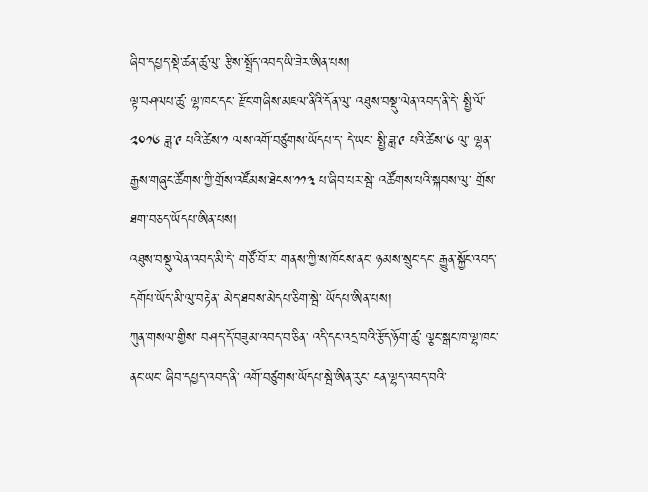ཞིབ་དཔྱད་སྡེ་ཚན་ཚུ་ལུ་ རྩིས་སྤྲོད་འབད་ཡི་ཟེར་ཨིན་པས།
ལྟ་བཤལཔ་ཚུ་ ལྷ་ཁང་དང་ རྫོང་གཞིས་མཇལ་ནིའི་དོན་ལུ་ འཐུས་བསྡུ་ལེན་འབད་ནི་དེ་ སྤྱི་ལོ་༢༠༡༦ ཟླ་༩ པའི་ཚེས་༡ ལས་འགོ་བཙུགས་ཡོདཔ་ད་ དེ་ཡང་ སྤྱི་ཟླ་༩ པའི་ཚེས་༦ ལུ་ ལྷན་རྒྱས་གཞུང་ཚོགས་ཀྱི་གྲོས་འཛོམས་ཐེངས་༡༡༣ པ་ཞིབ་པར་སྦེ་ འཚོགས་པའི་སྐབས་ལུ་ གྲོས་ཐག་བཅད་ཡོདཔ་ཨིན་པས།
འཐུས་བསྡུ་ལེན་འབད་མི་དེ་ གཙོ་བོ་ར་ གནས་ཀྱི་ས་ཁོངས་ནང་ ཉམས་སྲུང་དང་ རྒྱུན་སྐྱོང་འབད་དགོཔ་ཡོད་མི་ལུ་བརྟེན་ མེད་ཐབས་མེདཔ་ཅིག་སྦེ་ ཡོདཔ་ཨིན་པས།
ཀུན་གསལ་གྱིས་ བཤད་དོ་བཟུམ་འབད་བ་ཅིན་ འདི་དང་འདྲ་བའི་རྩོད་ཉོག་ཚུ་ ལྕང་སྒང་ཁ་ལྷ་ཁང་ནང་ཡང་ ཞིབ་དཔྱད་འབད་ནི་ འགོ་བཙུགས་ཡོདཔ་སྦེ་ཨིན་རུང་ ངན་ལྷད་འབད་བའི་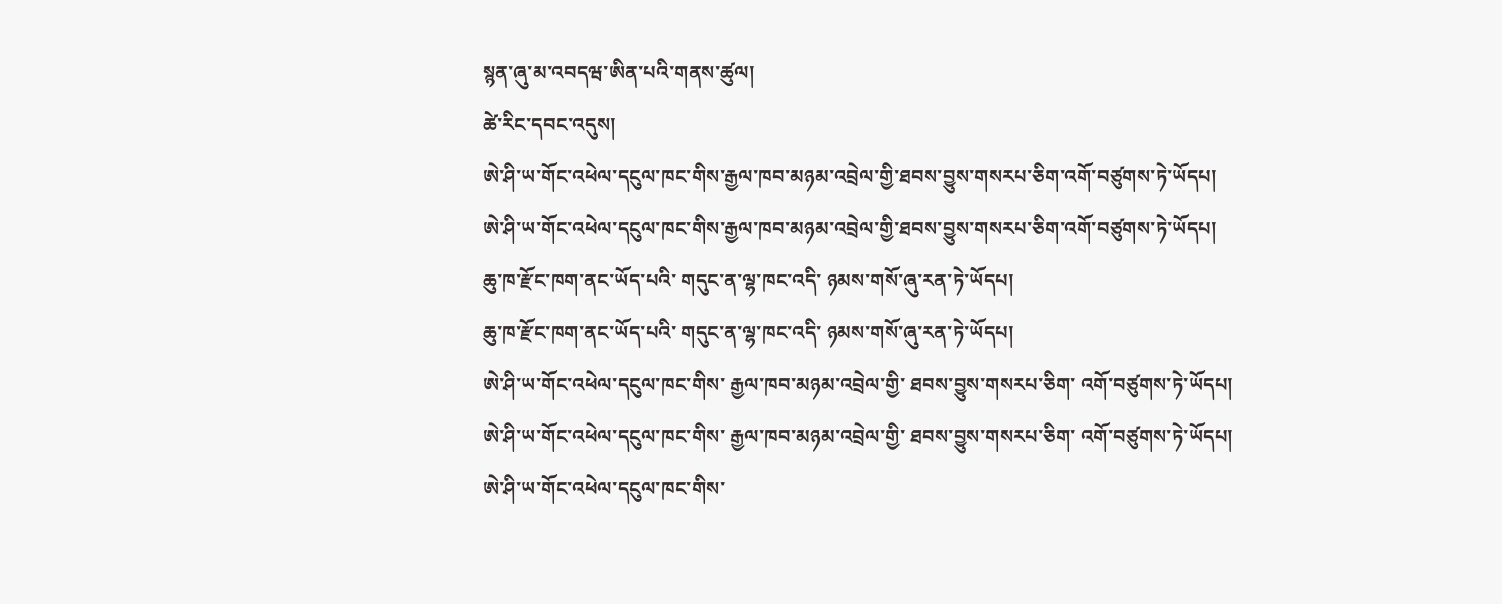སྙན་ཞུ་མ་འབདཝ་ཨིན་པའི་གནས་ཚུལ།
ཚེ་རིང་དབང་འདུས།
ཨེ་ཤི་ཡ་གོང་འཕེལ་དངུལ་ཁང་གིས་རྒྱལ་ཁབ་མཉམ་འབྲེལ་གྱི་ཐབས་བྱུས་གསརཔ་ཅིག་འགོ་བཙུགས་ཏེ་ཡོདཔ།
ཨེ་ཤི་ཡ་གོང་འཕེལ་དངུལ་ཁང་གིས་རྒྱལ་ཁབ་མཉམ་འབྲེལ་གྱི་ཐབས་བྱུས་གསརཔ་ཅིག་འགོ་བཙུགས་ཏེ་ཡོདཔ།
ཆུ་ཁ་རྫོང་ཁག་ནང་ཡོད་པའི་ གདུང་ན་ལྷ་ཁང་འདི་ ཉམས་གསོ་ཞུ་རན་ཏེ་ཡོདཔ།
ཆུ་ཁ་རྫོང་ཁག་ནང་ཡོད་པའི་ གདུང་ན་ལྷ་ཁང་འདི་ ཉམས་གསོ་ཞུ་རན་ཏེ་ཡོདཔ།
ཨེ་ཤི་ཡ་གོང་འཕེལ་དངུལ་ཁང་གིས་ རྒྱལ་ཁབ་མཉམ་འབྲེལ་གྱི་ ཐབས་བྱུས་གསརཔ་ཅིག་ འགོ་བཙུགས་ཏེ་ཡོདཔ།
ཨེ་ཤི་ཡ་གོང་འཕེལ་དངུལ་ཁང་གིས་ རྒྱལ་ཁབ་མཉམ་འབྲེལ་གྱི་ ཐབས་བྱུས་གསརཔ་ཅིག་ འགོ་བཙུགས་ཏེ་ཡོདཔ།
ཨེ་ཤི་ཡ་གོང་འཕེལ་དངུལ་ཁང་གིས་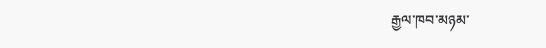རྒྱལ་ཁབ་མཉམ་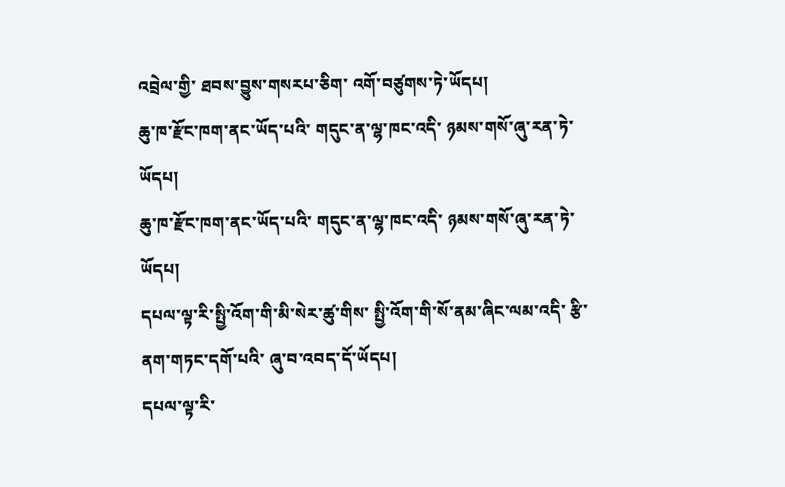འབྲེལ་གྱི་ ཐབས་བྱུས་གསརཔ་ཅིག་ འགོ་བཙུགས་ཏེ་ཡོདཔ།
ཆུ་ཁ་རྫོང་ཁག་ནང་ཡོད་པའི་ གདུང་ན་ལྷ་ཁང་འདི་ ཉམས་གསོ་ཞུ་རན་ཏེ་ཡོདཔ།
ཆུ་ཁ་རྫོང་ཁག་ནང་ཡོད་པའི་ གདུང་ན་ལྷ་ཁང་འདི་ ཉམས་གསོ་ཞུ་རན་ཏེ་ཡོདཔ།
དཔལ་ལྟ་རི་སྤྱི་འོག་གི་མི་སེར་ཚུ་གིས་ སྤྱི་འོག་གི་སོ་ནམ་ཞིང་ལམ་འདི་ རྩི་ནག་གཏང་དགོ་པའི་ ཞུ་བ་འབད་དོ་ཡོདཔ།
དཔལ་ལྟ་རི་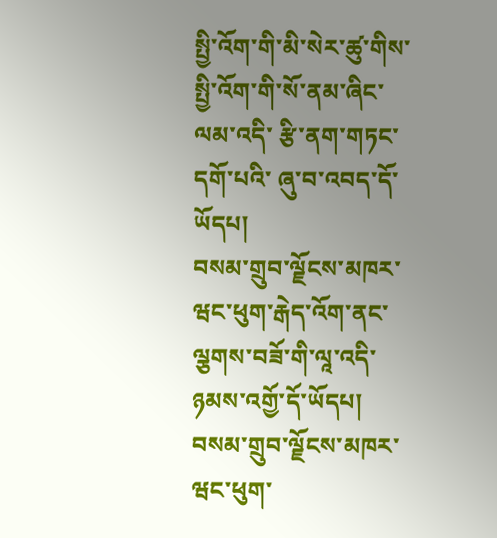སྤྱི་འོག་གི་མི་སེར་ཚུ་གིས་ སྤྱི་འོག་གི་སོ་ནམ་ཞིང་ལམ་འདི་ རྩི་ནག་གཏང་དགོ་པའི་ ཞུ་བ་འབད་དོ་ཡོདཔ།
བསམ་གྲུབ་ལྗོངས་མཁར་ ཝང་ཕུག་རྒེད་འོག་ནང་ ལྕགས་བཟོ་གི་ལཱ་འདི་ ཉམས་འགྱོ་དོ་ཡོདཔ།
བསམ་གྲུབ་ལྗོངས་མཁར་ ཝང་ཕུག་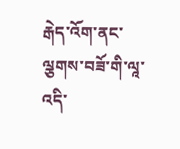རྒེད་འོག་ནང་ ལྕགས་བཟོ་གི་ལཱ་འདི་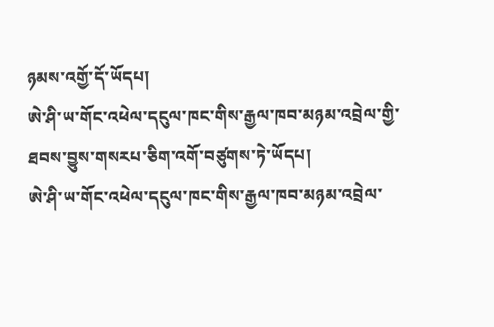ཉམས་འགྱོ་དོ་ཡོདཔ།
ཨེ་ཤི་ཡ་གོང་འཕེལ་དངུལ་ཁང་གིས་རྒྱལ་ཁབ་མཉམ་འབྲེལ་གྱི་ཐབས་བྱུས་གསརཔ་ཅིག་འགོ་བཙུགས་ཏེ་ཡོདཔ།
ཨེ་ཤི་ཡ་གོང་འཕེལ་དངུལ་ཁང་གིས་རྒྱལ་ཁབ་མཉམ་འབྲེལ་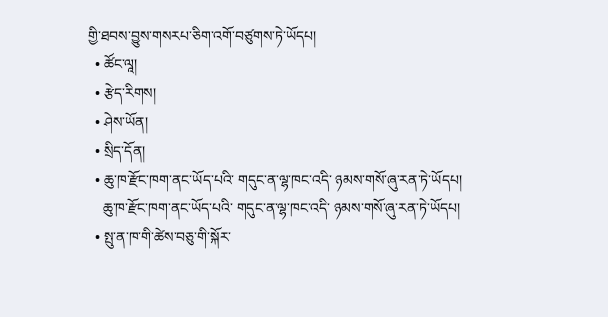གྱི་ཐབས་བྱུས་གསརཔ་ཅིག་འགོ་བཙུགས་ཏེ་ཡོདཔ།
  • ཚོང་ལཱ།
  • རྩེད་རིགས།
  • ཤེས་ཡོན།
  • སྲིད་དོན།
  • ཆུ་ཁ་རྫོང་ཁག་ནང་ཡོད་པའི་ གདུང་ན་ལྷ་ཁང་འདི་ ཉམས་གསོ་ཞུ་རན་ཏེ་ཡོདཔ།
    ཆུ་ཁ་རྫོང་ཁག་ནང་ཡོད་པའི་ གདུང་ན་ལྷ་ཁང་འདི་ ཉམས་གསོ་ཞུ་རན་ཏེ་ཡོདཔ།
  • སྤུ་ན་ཁ་གི་ཚེས་བཅུ་གི་སྐོར་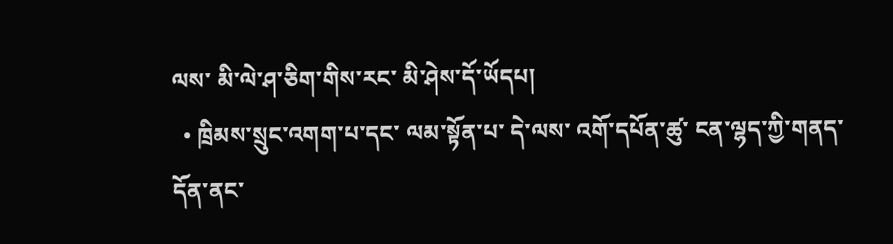ལས་ མི་ལེ་ཤ་ཅིག་གིས་རང་ མི་ཤེས་དོ་ཡོདཔ།
  • ཁྲིམས་སྲུང་འགག་པ་དང་ ལམ་སྟོན་པ་ དེ་ལས་ འགོ་དཔོན་ཚུ་ ངན་ལྷད་ཀྱི་གནད་དོན་ནང་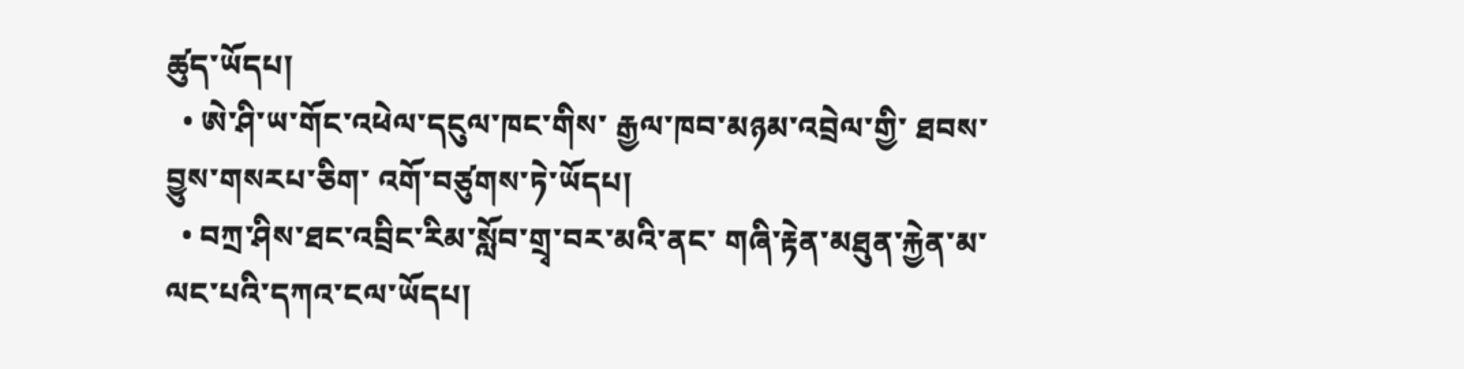ཚུད་ཡོདཔ།
  • ཨེ་ཤི་ཡ་གོང་འཕེལ་དངུལ་ཁང་གིས་ རྒྱལ་ཁབ་མཉམ་འབྲེལ་གྱི་ ཐབས་བྱུས་གསརཔ་ཅིག་ འགོ་བཙུགས་ཏེ་ཡོདཔ།
  • བཀྲ་ཤིས་ཐང་འབྲིང་རིམ་སློབ་གྲྭ་བར་མའི་ནང་ གཞི་རྟེན་མཐུན་རྐྱེན་མ་ལང་པའི་དཀའ་ངལ་ཡོདཔ།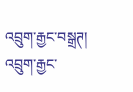འབྲུག་རྒྱང་བསྒྲཊ།
འབྲུག་རྒྱང་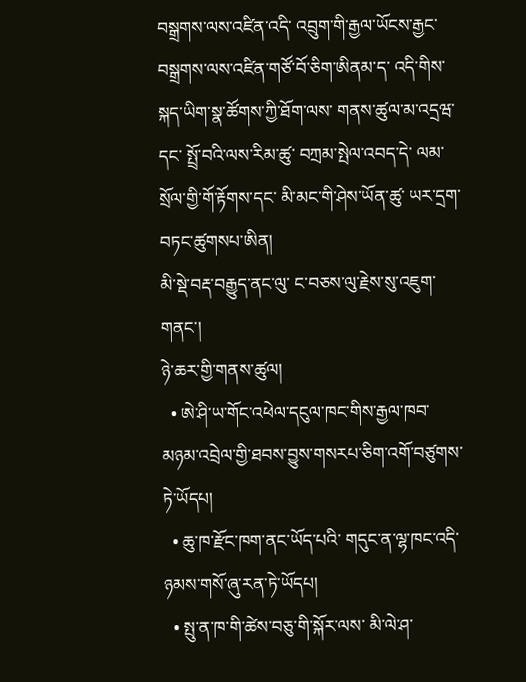བསྒྲགས་ལས་འཛིན་འདི་ འབྲུག་གི་རྒྱལ་ཡོངས་རྒྱང་བསྒྲགས་ལས་འཛིན་གཙོ་བོ་ཅིག་ཨིནམ་ད་ འདི་གིས་ སྐད་ཡིག་སྣ་ཚོགས་ཀྱི་ཐོག་ལས་ གནས་ཚུལ་མ་འདྲཝ་དང་ སྤྲོ་བའི་ལས་རིམ་ཚུ་ བཀྲམ་སྤེལ་འབད་དེ་ ལམ་སྲོལ་གྱི་གོ་རྟོགས་དང་ མི་མང་གི་ཤེས་ཡོན་ཚུ་ ཡར་དྲག་བཏང་ཚུགསཔ་ཨིན།
མི་སྡེ་བརྡ་བརྒྱུད་ནང་ལུ་ ང་བཅས་ལུ་རྗེས་སུ་འཇུག་གནང་།
ཉེ་ཆར་གྱི་གནས་ཚུལ།
  • ཨེ་ཤི་ཡ་གོང་འཕེལ་དངུལ་ཁང་གིས་རྒྱལ་ཁབ་མཉམ་འབྲེལ་གྱི་ཐབས་བྱུས་གསརཔ་ཅིག་འགོ་བཙུགས་ཏེ་ཡོདཔ།
  • ཆུ་ཁ་རྫོང་ཁག་ནང་ཡོད་པའི་ གདུང་ན་ལྷ་ཁང་འདི་ ཉམས་གསོ་ཞུ་རན་ཏེ་ཡོདཔ།
  • སྤུ་ན་ཁ་གི་ཚེས་བཅུ་གི་སྐོར་ལས་ མི་ལེ་ཤ་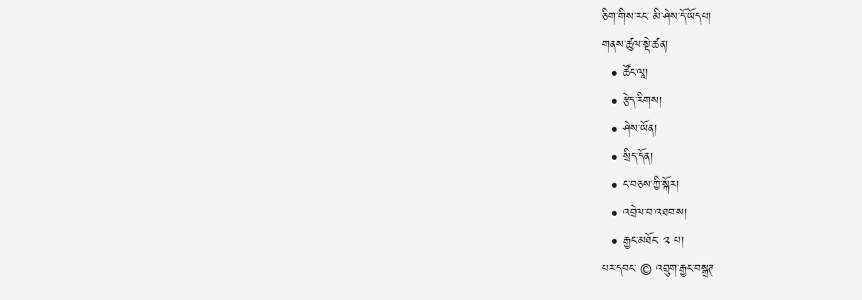ཅིག་གིས་རང་ མི་ཤེས་དོ་ཡོདཔ།
གནས་ཚུལ་སྡེ་ཚན།
  • ཚོང་ལཱ།
  • རྩེད་རིགས།
  • ཤེས་ཡོན།
  • སྲིད་དོན།
  • ང་བཅས་ཀྱི་སྐོར།
  • འབྲེལ་བ་འཐབ་ས།
  • རྒྱང་མཐོང་ ༢ པ།
པར་དབང་ © འབྲུག་རྒྱང་བསྒྲཊ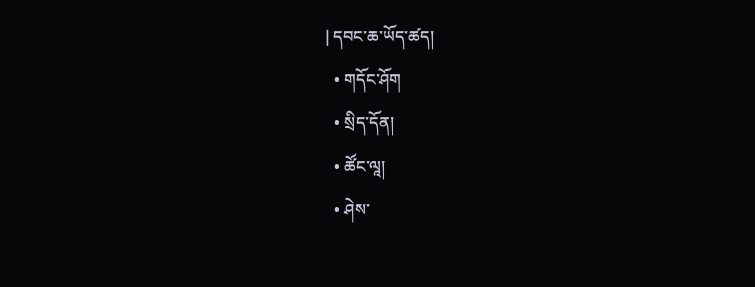| དབང་ཆ་ཡོད་ཚད།
  • གདོང་ཤོག
  • སྲིད་དོན།
  • ཚོང་ལཱ།
  • ཤེས་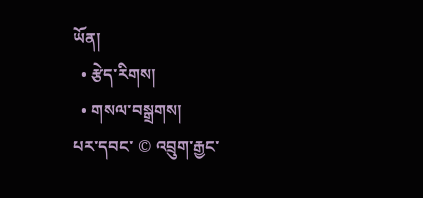ཡོན།
  • རྩེད་རིགས།
  • གསལ་བསྒྲགས།
པར་དབང་ © འབྲུག་རྒྱང་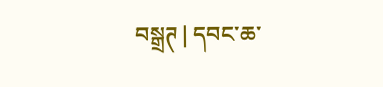བསྒྲཊ | དབང་ཆ་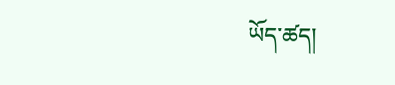ཡོད་ཚད།